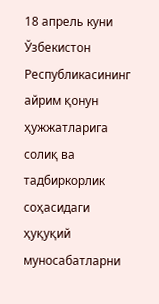18 апрель куни Ўзбекистон Республикасининг айрим қонун ҳужжатларига солиқ ва тадбиркорлик соҳасидаги ҳуқуқий муносабатларни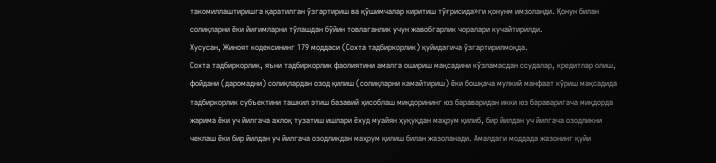такомиллаштиришга қаратилган ўзгартириш ва қўшимчалар киритиш тўғрисида»ги қонунм имзоланди. Қонун билан солиқларни ёки йиғимларни тўлашдан бўйин товлаганлик учун жавобгарлик чоралари кучайтирилди.
Хусусан, Жиноят кодексининг 179 моддаси (Сохта тадбиркорлик) қуйидагича ўзгартирилмоқда.
Сохта тадбиркорлик, яъни тадбиркорлик фаолиятини амалга ошириш мақсадини кўзламасдан ссудалар, кредитлар олиш, фойдани (даромадни) солиқлардан озод қилиш (солиқларни камайтириш) ёки бошқача мулкий манфаат кўриш мақсадида тадбиркорлик субъектини ташкил этиш базавий ҳисоблаш миқдорининг юз бараваридан икки юз бараваригача миқдорда жарима ёки уч йилгача ахлоқ тузатиш ишлари ёхуд муайян ҳуқуқдан маҳрум қилиб, бир йилдан уч йилгача озодликни чеклаш ёки бир йилдан уч йилгача озодликдан маҳрум қилиш билан жазоланади. Амалдаги моддада жазонинг қуйи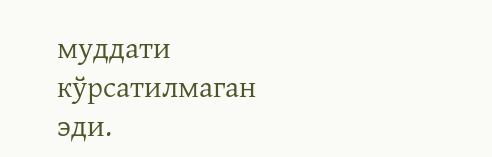муддати кўрсатилмаган эди.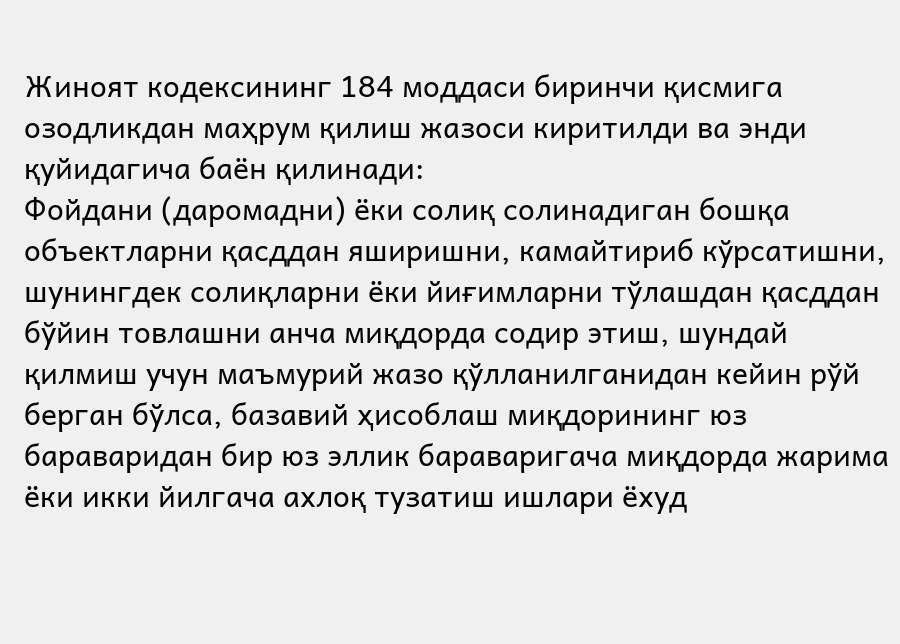Жиноят кодексининг 184 моддаси биринчи қисмига озодликдан маҳрум қилиш жазоси киритилди ва энди қуйидагича баён қилинади:
Фойдани (даромадни) ёки солиқ солинадиган бошқа объектларни қасддан яширишни, камайтириб кўрсатишни, шунингдек солиқларни ёки йиғимларни тўлашдан қасддан бўйин товлашни анча миқдорда содир этиш, шундай қилмиш учун маъмурий жазо қўлланилганидан кейин рўй берган бўлса, базавий ҳисоблаш миқдорининг юз бараваридан бир юз эллик бараваригача миқдорда жарима ёки икки йилгача ахлоқ тузатиш ишлари ёхуд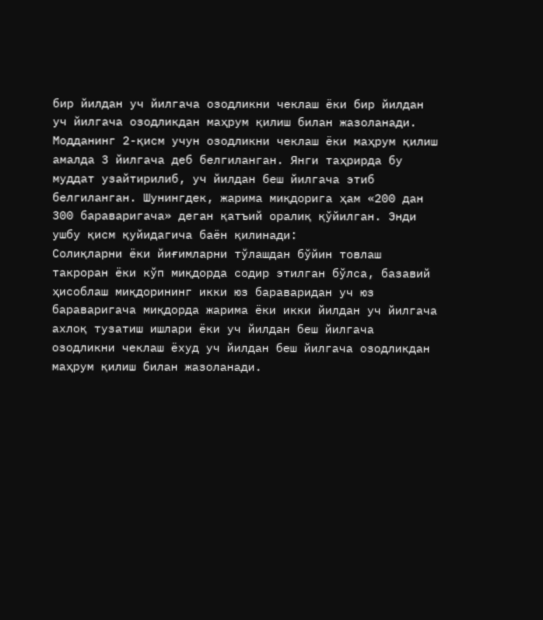бир йилдан уч йилгача озодликни чеклаш ёки бир йилдан уч йилгача озодликдан маҳрум қилиш билан жазоланади.
Модданинг 2-қисм учун озодликни чеклаш ёки маҳрум қилиш амалда 3 йилгача деб белгиланган. Янги таҳрирда бу муддат узайтирилиб, уч йилдан беш йилгача этиб белгиланган. Шунингдек, жарима миқдорига ҳам «200 дан 300 бараваригача» деган қатъий оралиқ қўйилган. Энди ушбу қисм қуйидагича баён қилинади:
Солиқларни ёки йиғимларни тўлашдан бўйин товлаш такроран ёки кўп миқдорда содир этилган бўлса, базавий ҳисоблаш миқдорининг икки юз бараваридан уч юз бараваригача миқдорда жарима ёки икки йилдан уч йилгача ахлоқ тузатиш ишлари ёки уч йилдан беш йилгача озодликни чеклаш ёхуд уч йилдан беш йилгача озодликдан маҳрум қилиш билан жазоланади.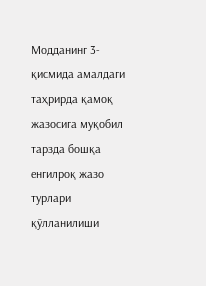Модданинг 3-қисмида амалдаги таҳрирда қамоқ жазосига муқобил тарзда бошқа енгилроқ жазо турлари қўлланилиши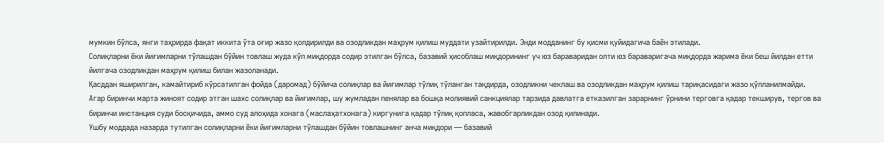мумкин бўлса, янги таҳрирда фақат иккита ўта оғир жазо қолдирилди ва озодликдан маҳрум қилиш муддати узайтирилди. Энди модданинг бу қисми қуйидагича баён этилади.
Солиқларни ёки йиғимларни тўлашдан бўйин товлаш жуда кўп миқдорда содир этилган бўлса, базавий ҳисоблаш миқдорининг уч юз бараваридан олти юз бараваригача миқдорда жарима ёки беш йилдан етти йилгача озодликдан маҳрум қилиш билан жазоланади.
Қасддан яширилган, камайтириб кўрсатилган фойда (даромад) бўйича солиқлар ва йиғимлар тўлиқ тўланган тақдирда, озодликни чеклаш ва озодликдан маҳрум қилиш тариқасидаги жазо қўлланилмайди.
Агар биринчи марта жиноят содир этган шахс солиқлар ва йиғимлар, шу жумладан пенялар ва бошқа молиявий санкциялар тарзида давлатга етказилган зарарнинг ўрнини терговга қадар текширув, тергов ва биринчи инстанция суди босқичида, аммо суд алоҳида хонага (маслаҳатхонага) киргунига қадар тўлиқ қопласа, жавобгарликдан озод қилинади.
Ушбу моддада назарда тутилган солиқларни ёки йиғимларни тўлашдан бўйин товлашнинг анча миқдори — базавий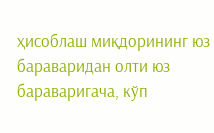ҳисоблаш миқдорининг юз бараваридан олти юз бараваригача, кўп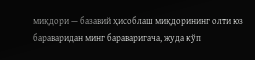миқдори — базавий ҳисоблаш миқдорининг олти юз бараваридан минг бараваригача, жуда кўп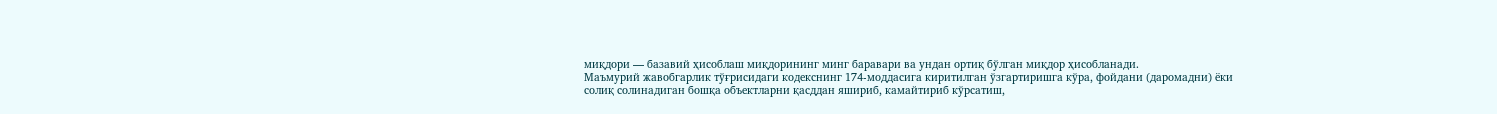миқдори — базавий ҳисоблаш миқдорининг минг баравари ва ундан ортиқ бўлган миқдор ҳисобланади.
Маъмурий жавобгарлик тўғрисидаги кодекснинг 174-моддасига киритилган ўзгартиришга кўра, фойдани (даромадни) ёки солиқ солинадиган бошқа объектларни қасддан яшириб, камайтириб кўрсатиш,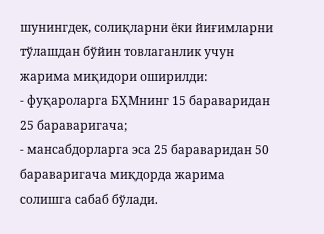шунингдек, солиқларни ёки йиғимларни тўлашдан бўйин товлаганлик учун жарима миқидори оширилди:
- фуқароларга БҲМнинг 15 бараваридан 25 бараваригача;
- мансабдорларга эса 25 бараваридан 50 бараваригача миқдорда жарима солишга сабаб бўлади.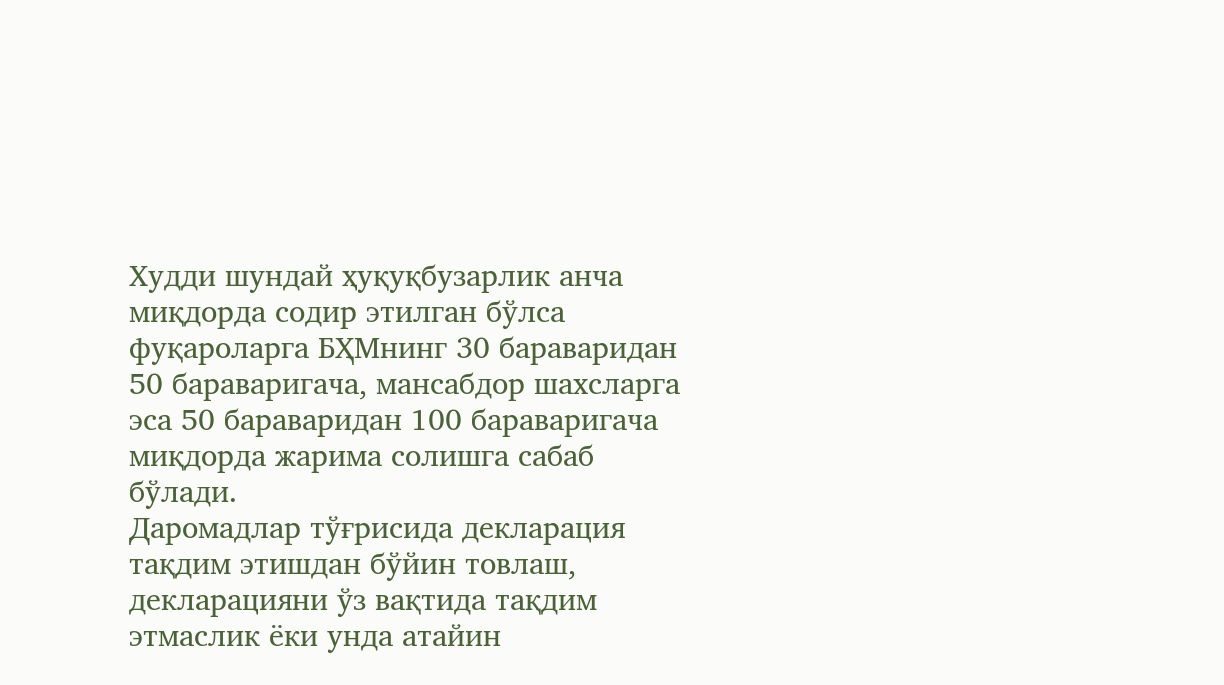Худди шундай ҳуқуқбузарлик анча миқдорда содир этилган бўлса фуқароларга БҲМнинг 30 бараваридан 50 бараваригача, мансабдор шахсларга эса 50 бараваридан 100 бараваригача миқдорда жарима солишга сабаб бўлади.
Даромадлар тўғрисида декларация тақдим этишдан бўйин товлаш, декларацияни ўз вақтида тақдим этмаслик ёки унда атайин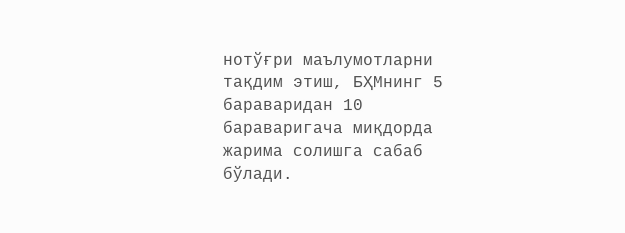нотўғри маълумотларни тақдим этиш, БҲМнинг 5 бараваридан 10 бараваригача миқдорда жарима солишга сабаб бўлади.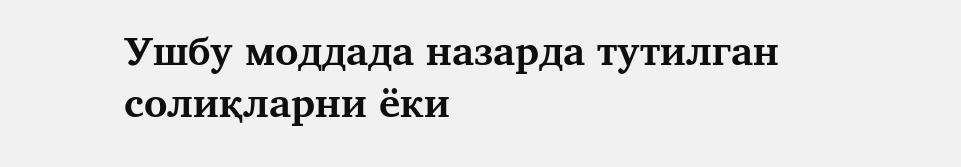Ушбу моддада назарда тутилган солиқларни ёки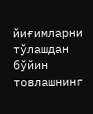йиғимларни тўлашдан бўйин товлашнинг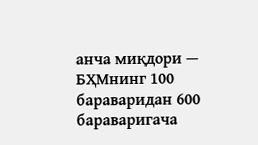анча миқдори — БҲМнинг 100 бараваридан 600 бараваригача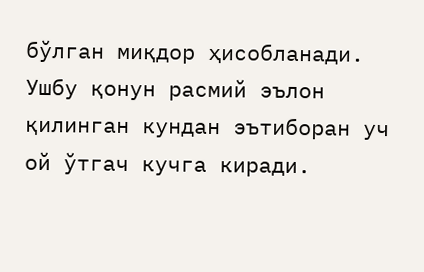бўлган миқдор ҳисобланади.
Ушбу қонун расмий эълон қилинган кундан эътиборан уч ой ўтгач кучга киради.